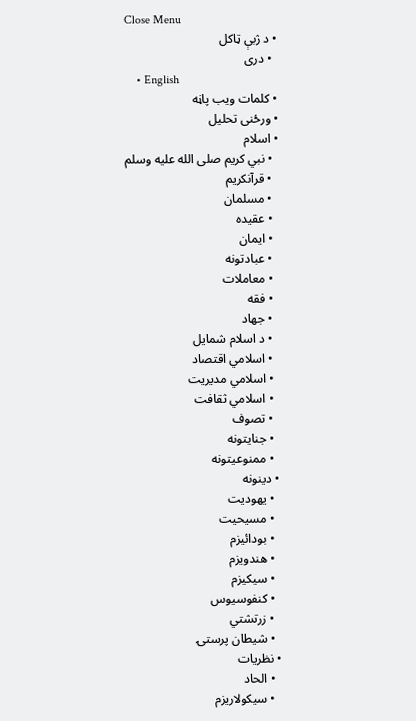Close Menu
  • د ژبې ټاکل
    • دری
    • English
  • کلمات ويب پاڼه
  • ورځنی تحلیل
  • اسلام
    • نبي کریم صلى الله عليه وسلم
    • قرآنکریم
    • مسلمان
    • عقیده
    • ایمان
    • عبادتونه
    • معاملات
    • فقه
    • جهاد
    • د اسلام شمایل
    • اسلامي اقتصاد
    • اسلامي مدیریت
    • اسلامي ثقافت
    • تصوف
    • جنایتونه
    • ممنوعیتونه
  • دینونه
    • یهودیت
    • مسیحیت
    • بودائیزم
    • هندویزم
    • سیکیزم
    • کنفوسیوس
    • زرتشتي
    • شیطان پرستۍ
  • نظریات
    • الحاد
    • سیکولاریزم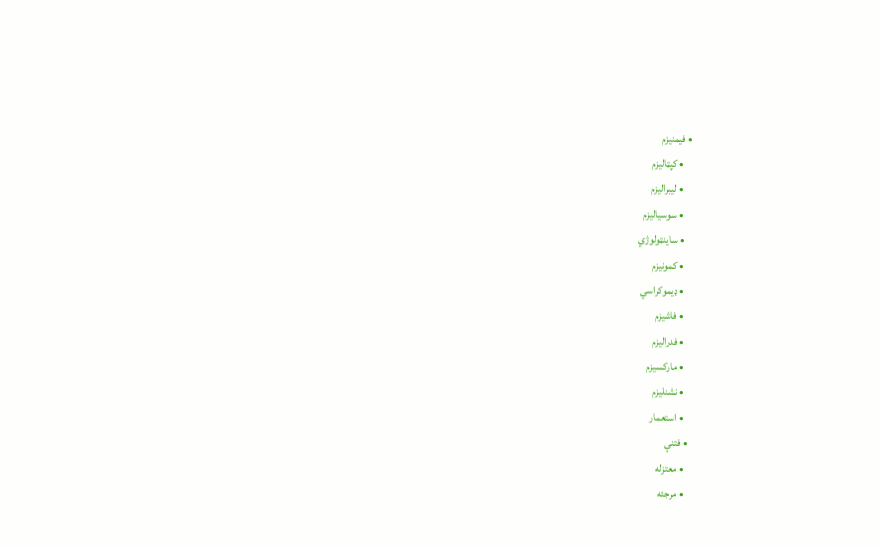• فیمنیزم
    • کپټالیزم
    • لیبرالیزم
    • سوسیالیزم
    • ساینټولوژي
    • کمونیزم
    • ډیموکراسي
    • فاشیزم
    • فدرالیزم
    • مارکسیزم
    • نشنلیزم
    • استعمار
  • فتنې
    • معتزله
    • مرجئه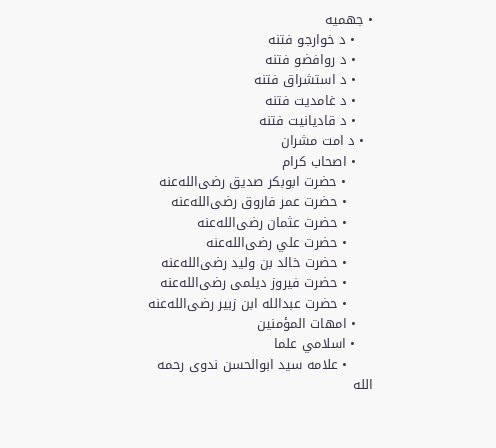• جهمیه
    • د خوارجو فتنه
    • د روافضو فتنه
    • د استشراق فتنه
    • د غامدیت فتنه
    • د قادیانیت فتنه
  • د امت مشران
    • اصحاب کرام
      • حضرت ابوبکر صدیق رضی‌الله‌عنه
      • حضرت عمر فاروق رضی‌الله‌عنه
      • حضرت عثمان رضی‌الله‌عنه
      • حضرت علي رضی‌الله‌عنه
      • حضرت خالد بن ولید رضی‌الله‌عنه
      • حضرت فیروز دیلمی رضی‌الله‌عنه
      • حضرت عبدالله ابن زبیر رضی‌الله‌عنه
    • امهات المؤمنین
    • اسلامي علما
      • علامه سید ابوالحسن ندوی رحمه الله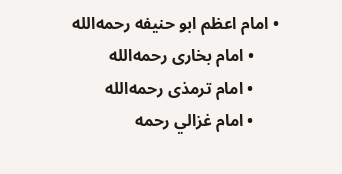• امام اعظم ابو حنیفه رحمه‌الله
      • امام بخاری رحمه‌الله
      • امام ترمذی رحمه‌الله
      • امام غزالي رحمه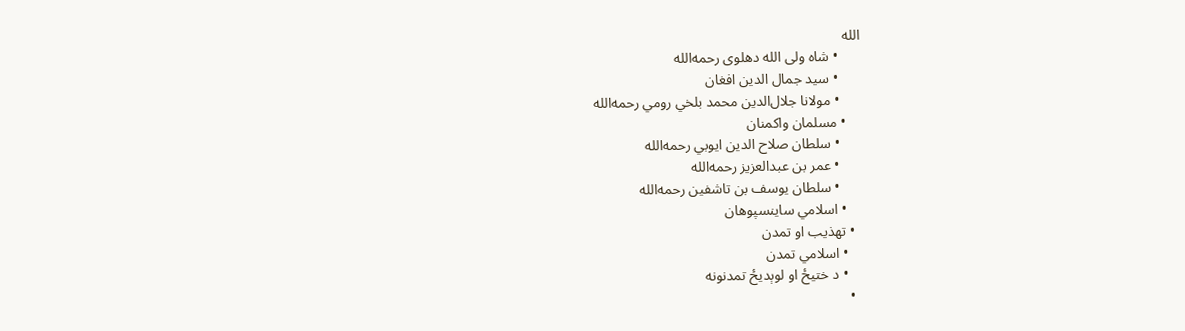الله
      • شاه ولی الله دهلوی رحمه‌الله
      • سید جمال الدین افغان
      • مولانا جلال‌الدین محمد بلخي رومي رحمه‌الله
    • مسلمان واکمنان
      • سلطان صلاح الدین ایوبي رحمه‌الله
      • عمر بن عبدالعزیز رحمه‌الله
      • سلطان یوسف بن تاشفین رحمه‌الله
    • اسلامي ساینسپوهان
  • تهذیب او تمدن
    • اسلامي تمدن
    • د ختیځ او لوېدیځ تمدنونه
  •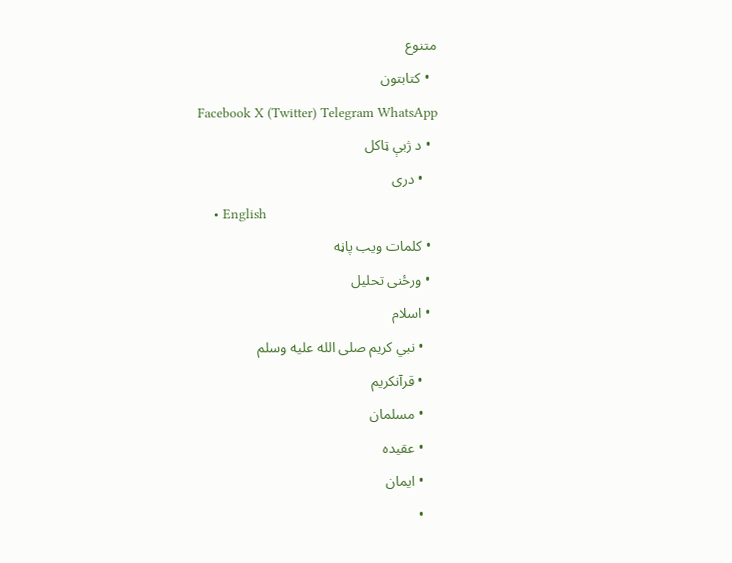متنوع
  • کتابتون
Facebook X (Twitter) Telegram WhatsApp
  • د ژبې ټاکل
    • دری
    • English
  • کلمات ويب پاڼه
  • ورځنی تحلیل
  • اسلام
    • نبي کریم صلى الله عليه وسلم
    • قرآنکریم
    • مسلمان
    • عقیده
    • ایمان
    •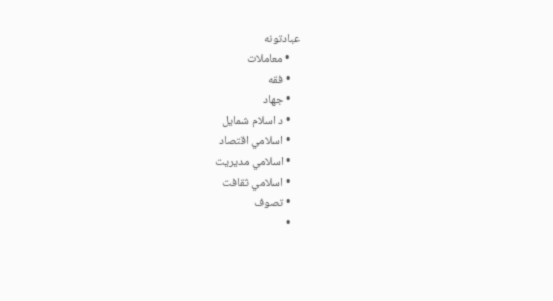عبادتونه
    • معاملات
    • فقه
    • جهاد
    • د اسلام شمایل
    • اسلامي اقتصاد
    • اسلامي مدیریت
    • اسلامي ثقافت
    • تصوف
    •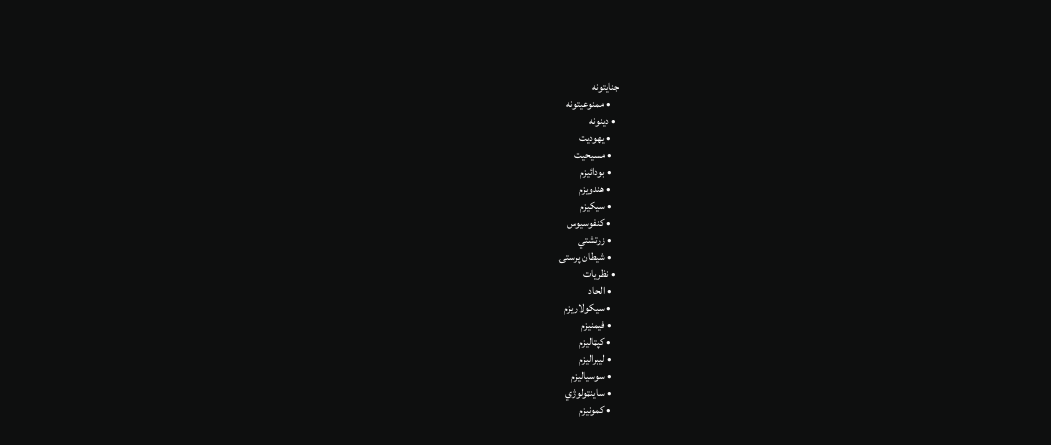جنایتونه
    • ممنوعیتونه
  • دینونه
    • یهودیت
    • مسیحیت
    • بودائیزم
    • هندویزم
    • سیکیزم
    • کنفوسیوس
    • زرتشتي
    • شیطان پرستۍ
  • نظریات
    • الحاد
    • سیکولاریزم
    • فیمنیزم
    • کپټالیزم
    • لیبرالیزم
    • سوسیالیزم
    • ساینټولوژي
    • کمونیزم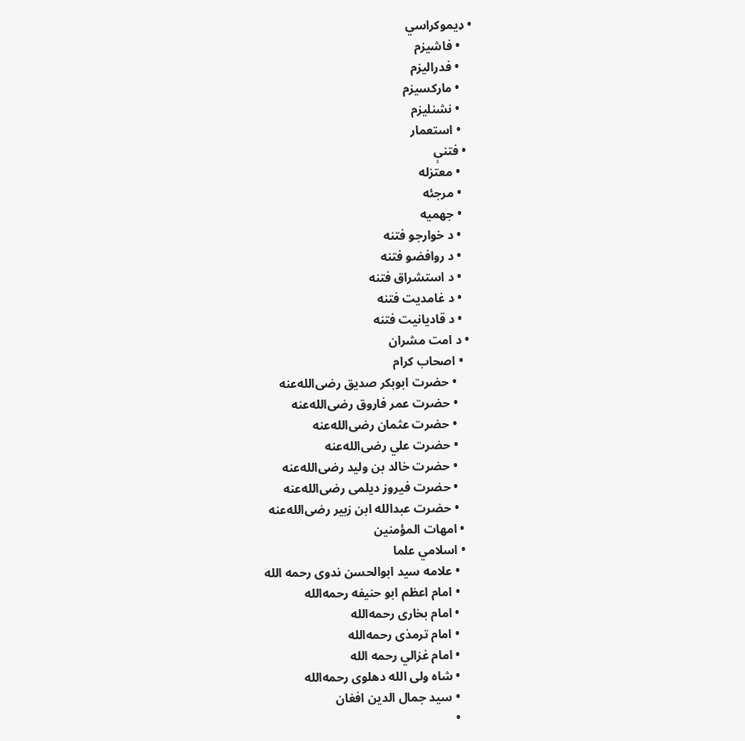• ډیموکراسي
    • فاشیزم
    • فدرالیزم
    • مارکسیزم
    • نشنلیزم
    • استعمار
  • فتنې
    • معتزله
    • مرجئه
    • جهمیه
    • د خوارجو فتنه
    • د روافضو فتنه
    • د استشراق فتنه
    • د غامدیت فتنه
    • د قادیانیت فتنه
  • د امت مشران
    • اصحاب کرام
      • حضرت ابوبکر صدیق رضی‌الله‌عنه
      • حضرت عمر فاروق رضی‌الله‌عنه
      • حضرت عثمان رضی‌الله‌عنه
      • حضرت علي رضی‌الله‌عنه
      • حضرت خالد بن ولید رضی‌الله‌عنه
      • حضرت فیروز دیلمی رضی‌الله‌عنه
      • حضرت عبدالله ابن زبیر رضی‌الله‌عنه
    • امهات المؤمنین
    • اسلامي علما
      • علامه سید ابوالحسن ندوی رحمه الله
      • امام اعظم ابو حنیفه رحمه‌الله
      • امام بخاری رحمه‌الله
      • امام ترمذی رحمه‌الله
      • امام غزالي رحمه الله
      • شاه ولی الله دهلوی رحمه‌الله
      • سید جمال الدین افغان
      •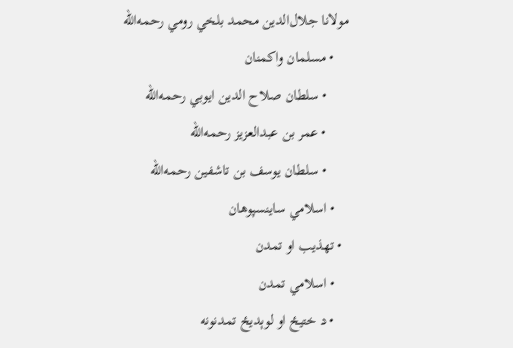مولانا جلال‌الدین محمد بلخي رومي رحمه‌الله
    • مسلمان واکمنان
      • سلطان صلاح الدین ایوبي رحمه‌الله
      • عمر بن عبدالعزیز رحمه‌الله
      • سلطان یوسف بن تاشفین رحمه‌الله
    • اسلامي ساینسپوهان
  • تهذیب او تمدن
    • اسلامي تمدن
    • د ختیځ او لوېدیځ تمدنونه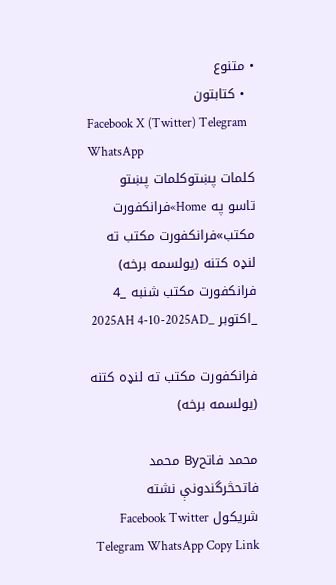• متنوع
  • کتابتون
Facebook X (Twitter) Telegram WhatsApp
کلمات پښتوکلمات پښتو
تاسو په Home»فرانکفورت مکتب»فرانکفورت مکتب ته لنډه کتنه (یولسمه برخه)
فرانکفورت مکتب شنبه _4 _اکتوبر _2025AH 4-10-2025AD

فرانکفورت مکتب ته لنډه کتنه (یولسمه برخه)

محمد فاتحBy محمد فاتحڅرگندونې نشته
شریکول Facebook Twitter Telegram WhatsApp Copy Link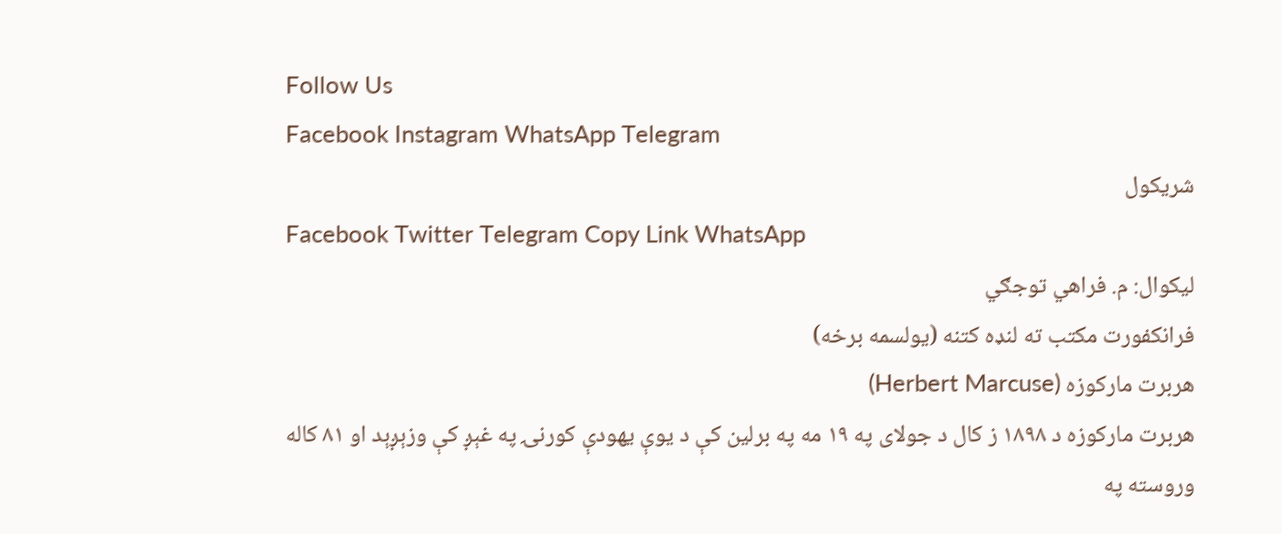Follow Us
Facebook Instagram WhatsApp Telegram
شریکول
Facebook Twitter Telegram Copy Link WhatsApp
لیکوال: م. فراهي توجګي
فرانکفورت مکتب ته لنډه کتنه (یولسمه برخه)
هربرت مارکوزه (Herbert Marcuse)
هربرت مارکوزه د ۱۸۹۸ ز کال د جولای په ۱۹ مه په برلین کې د یوې یهودې کورنۍ په غېږ کې وزېږېد او ۸۱ کاله وروسته په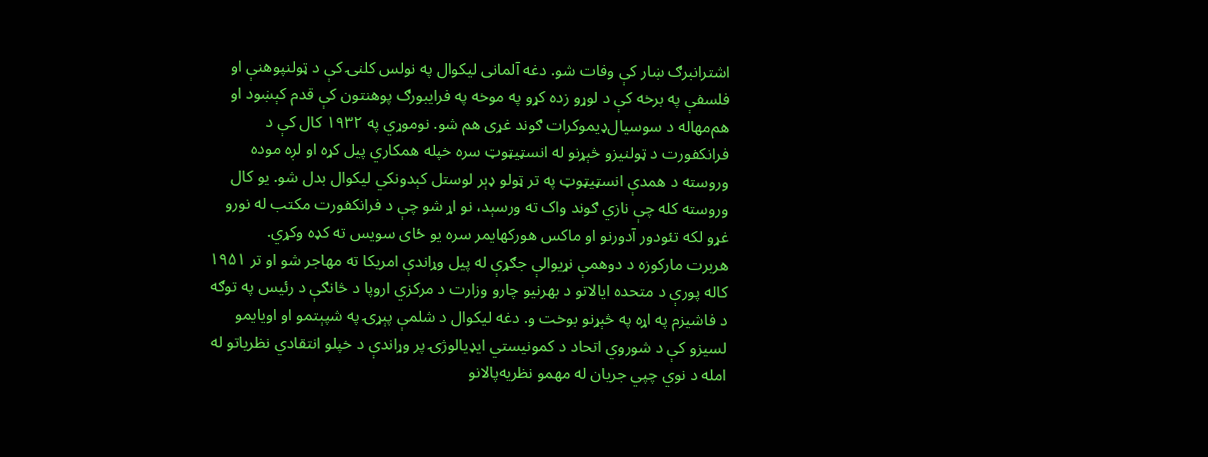اشترانبرګ ښار کې وفات شو. دغه آلمانی لیکوال په نولس کلنۍ کې د ټولنپوهنې او فلسفې په برخه کې د لوړو زده کړو په موخه په فرایبورګ پوهنتون کې قدم کېښود او هم‌مهاله د سوسیال‌ډیموکرات ګوند غړی هم شو. نوموړي په ۱۹۳۲ کال کې د فرانکفورت د ټولنیزو څېړنو له انسټیټوټ سره خپله همکاري پیل کړه او لږه موده وروسته د همدې انسټیټوټ په تر ټولو ډېر لوستل کېدونکي لیکوال بدل شو. یو کال وروسته کله چې نازي ګوند واک ته ورسېد، نو اړ شو چې د فرانکفورت مکتب له نورو غړو لکه تئودور آدورنو او ماکس هورکهایمر سره یو ځای سویس ته کډه وکړي.
هربرت مارکوزه د دوهمې نړیوالې جګړې له پیل وړاندې امریکا ته مهاجر شو او تر ۱۹۵۱ کاله پورې د متحده ایالاتو د بهرنیو چارو وزارت د مرکزي اروپا د څانګې د رئیس په توګه د فاشیزم په اړه په څېړنو بوخت و. دغه لیکوال د شلمې پېړۍ په شپېتمو او اویایمو لسیزو کې د شوروي اتحاد د کمونیستي ایډیالوژۍ پر وړاندې د خپلو انتقادي نظریاتو له امله د نوي چپي جریان له مهمو نظریه‌پالانو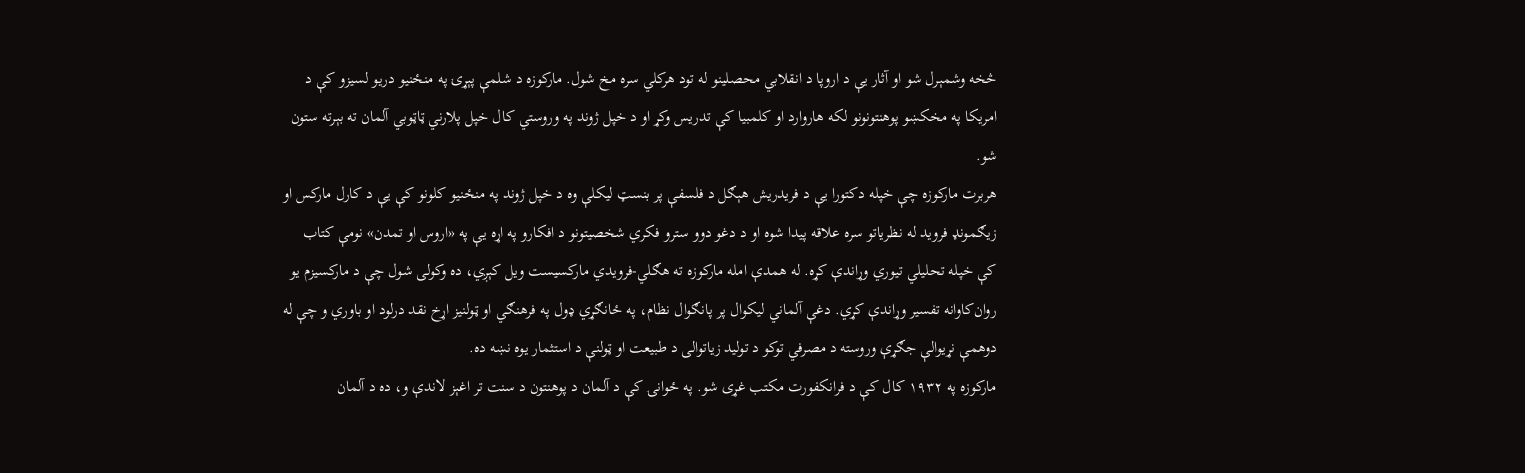څخه وشمېرل شو او آثار یې د اروپا د انقلابي محصلینو له تود هرکلي سره مخ شول. مارکوزه د شلمې پېړۍ په منځنیو دریو لسیزو کې د امریکا په مخکښو پوهنتونونو لکه هاروارد او کلمبیا کې تدریس وکړ او د خپل ژوند په وروستي کال خپل پلارني ټاټوبي آلمان ته بېرته ستون شو.
هربرت مارکوزه چې خپله دکتورا یې د فریدریش هېګل د فلسفې پر بنسټ لیکلې وه د خپل ژوند په منځنیو کلونو کې یې د کارل مارکس او زیګمونډ فروید له نظریاتو سره علاقه پیدا شوه او د دغو دوو سترو فکري شخصیتونو د افکارو په اړه یې په «اروس او تمدن» نومې کتاب کې خپله تحلیلي تیوري وړاندې کړه. له همدې امله مارکوزه ته هګلي-فرویدي مارکسیست ویل کېږي، ده وکولی شول چې د مارکسیزم یو روان‌کاوانه تفسیر وړاندې کړي. دغې آلماني لیکوال پر پانګوال نظام، په ځانګړي ډول په فرهنګي او ټولنیز اړخ نقد درلود او باوري و چې له دوهمې نړیوالې جګړې وروسته د مصرفي توکو د تولید زیاتوالی د طبیعت او ټولنې د استثمار یوه نښه ده.
مارکوزه په ۱۹۳۲ کال کې د فرانکفورت مکتب غړی شو. په ځوانۍ کې د آلمان د پوهنتون د سنت تر اغېز لاندې و، ده د آلمان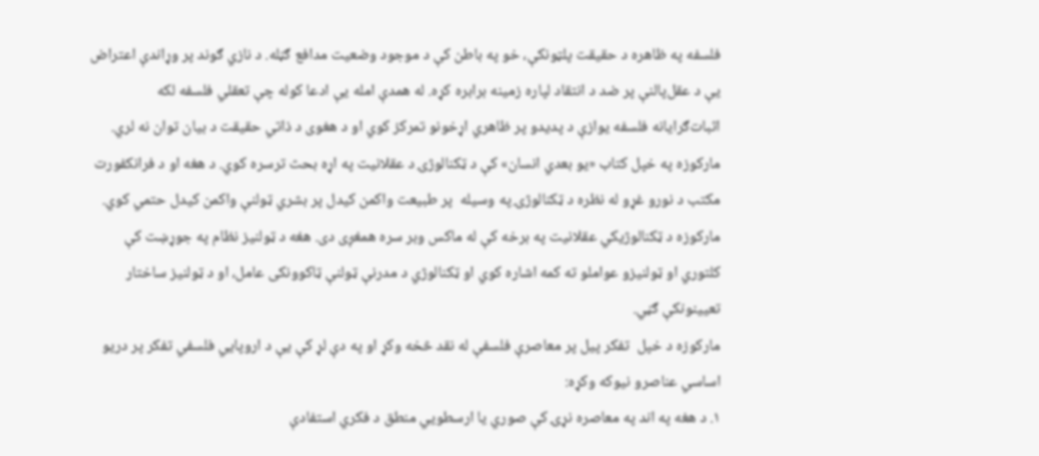فلسفه په ظاهره د حقیقت پلټونکې، خو په باطن کې د موجود وضعیت مدافع ګڼله. د نازي ګوند پر وړاندې اعتراض یې د عقل‌پالنې پر ضد د انتقاد لپاره زمینه برابره کړه. له همدې امله یې ادعا کوله چې تعقلي فلسفه لکه اثبات‌ګرایانه فلسفه یوازې د پدیدو پر ظاهري اړخونو تمرکز کوي او د هغوی د ذاتي حقیقت د بیان توان نه لري.
مارکوزه په خپل کتاب «یو بعدي انسان» کې د ټکنالوژۍ د عقلانیت په اړه بحث ترسره کوي. د هغه او د فرانکفورت مکتب د نورو غړو له نظره د ټکنالوژۍ په وسیله  پر طبیعت واکمن کیدل پر بشري ټولنې واکمن کیدل حتمي کوي. مارکوزه د ټکنالوژیکي عقلانیت په برخه کې له ماکس وبر سره همغږی دی. هغه د ټولنیز نظام په جوړښت کې کلتوري او ټولنیزو عواملو ته کمه اشاره کوي او ټکنالوژي د مدرنې ټولنې ټاکوونکی عامل، او د ټولنیز ساختار تعیینونکې ګڼي.
مارکوزه د خپل  تفکر پیل پر معاصرې فلسفې له نقد څخه وکړ او په دې لړ کې یې د اروپايي فلسفي تفکر پر دریو اساسي عناصرو نیوکه وکړه:
۱. د هغه په اند په معاصره نړۍ کې صوري یا ارسطويي منطق د فکري استفادې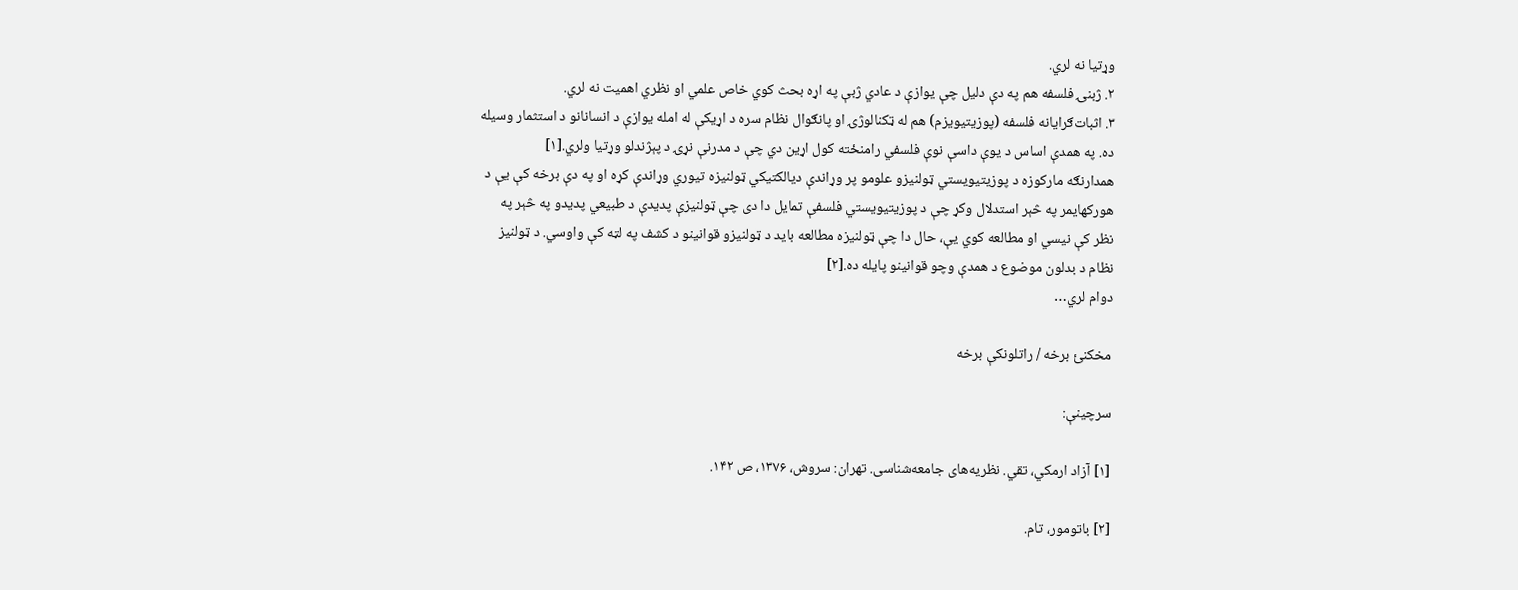وړتیا نه لري.
۲. ژبنۍ فلسفه هم په دې دلیل چې یوازې د عادي ژبې په اړه بحث کوي خاص علمي او نظري اهمیت نه لري.
۳. اثبات‌ګرایانه فلسفه (پوزیتیویزم) هم له ټکنالوژۍ او پانګوال نظام سره د اړیکې له امله یوازې د انسانانو د استثمار وسیله ده. په همدې اساس د یوې داسې نوې فلسفي رامنځته کول اړین دي چې د مدرنې نړۍ د پېژندلو وړتیا ولري.[۱]
همدارنګه مارکوزه د پوزیتیویستي ټولنیزو علومو پر وړاندې دیالکتیکي ټولنیزه تیوري وړاندې کړه او په دې برخه کې یې د هورکهایمر په څېر استدلال وکړ چې د پوزیتیویستي فلسفې تمایل دا دی چې ټولنیزې پدیدې د طبیعي پدیدو په څېر په نظر کې نیسي او مطالعه کوي یې، حال دا چې ټولنیزه مطالعه باید د ټولنیزو قوانینو د کشف په لټه کې واوسي. د ټولنیز نظام د بدلون موضوع د همدې وچو قوانینو پایله ده.[۲]
دوام لري…

مخکنئ برخه / راتلونکې برخه

سرچینې:

[۱] آزاد ارمکي، تقي. نظریه‌های جامعه‌شناسی. تهران: سروش، ۱۳۷۶، ص ۱۴۲.

[۲] باتومور، تام.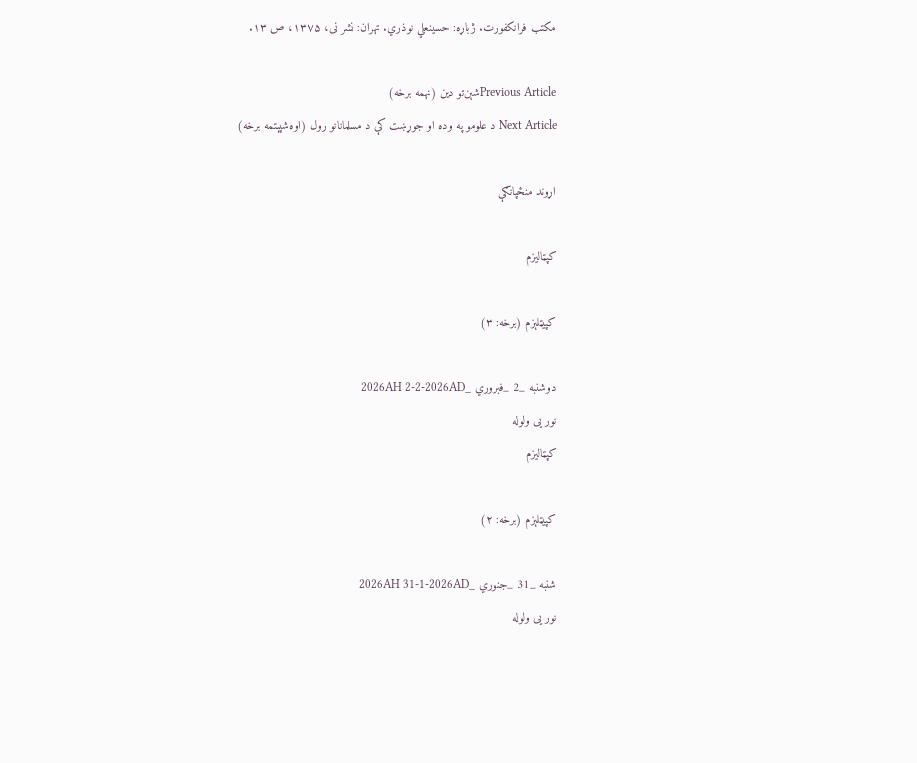مکتب فرانکفورت. ژباړه: حسینعلي نوذري. تهران: نشر نی، ۱۳۷۵، ص ۱۳.

Previous Articleشېن‌تو دین (نهمه برخه)
Next Article د علومو په وده او جوړښت کې د مسلمانانو رول (اوه‌شپېتمه برخه)

اړوند منځپانګې

کپټالیزم

کپیټلېزم (برخه: ۳)

دوشنبه _2 _فبروري _2026AH 2-2-2026AD
نور یی ولوله
کپټالیزم

کپيټلېزم (برخه: ۲)

شنبه _31 _جنوري _2026AH 31-1-2026AD
نور یی ولوله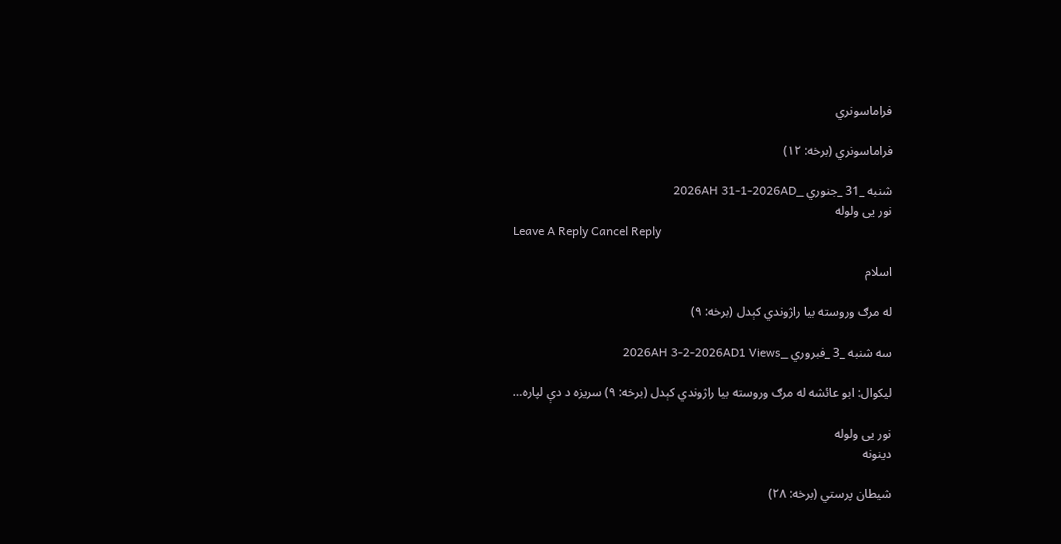فراماسونري

فراماسونري (برخه: ۱۲)

شنبه _31 _جنوري _2026AH 31-1-2026AD
نور یی ولوله
Leave A Reply Cancel Reply

اسلام

له مرګ وروسته بیا راژوندي کېدل (برخه: ۹)

سه شنبه _3 _فبروري _2026AH 3-2-2026AD1 Views

لیکوال: ابو عائشه له مرګ وروسته بیا راژوندي کېدل (برخه: ۹) سریزه د دې لپاره…

نور یی ولوله
دینونه

شیطان ‌پرستي (برخه: ۲۸)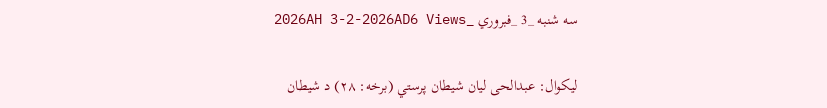سه شنبه _3 _فبروري _2026AH 3-2-2026AD6 Views

لیکوال: عبدالحی لیان شیطان ‌پرستي (برخه: ۲۸) د شيطان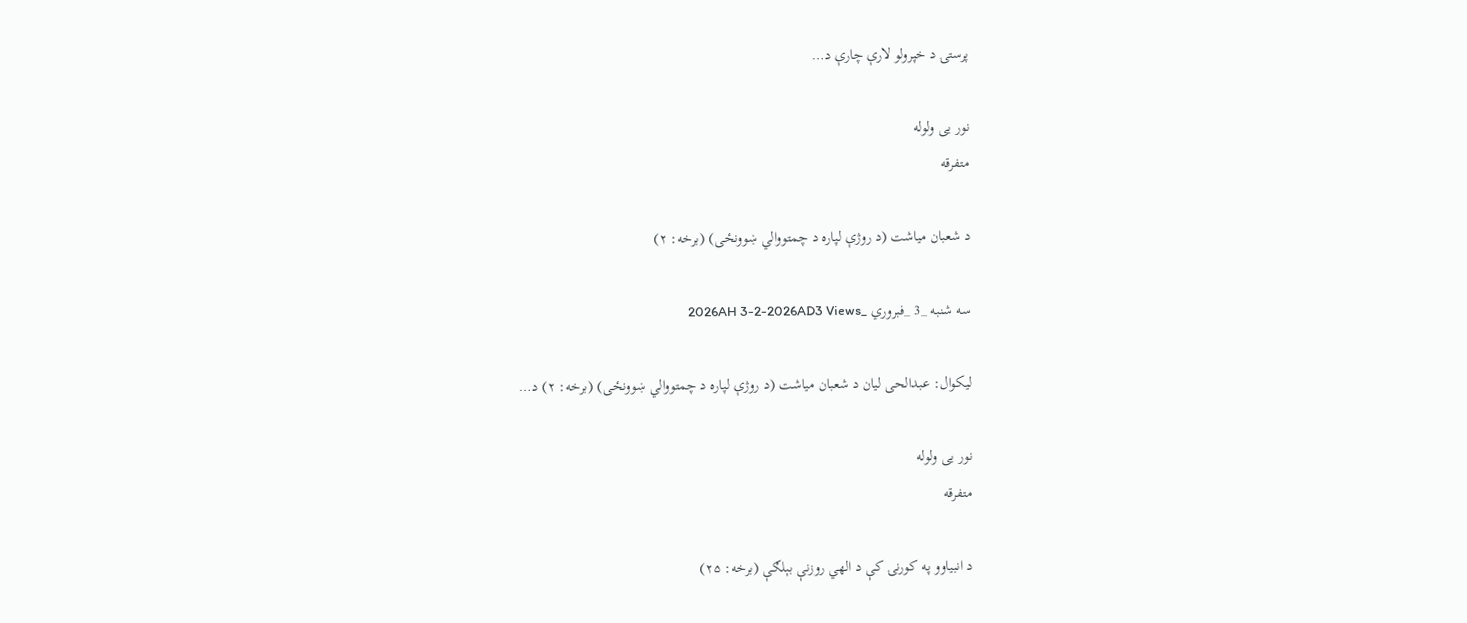پرستۍ د خپرولو لارې چارې د…

نور یی ولوله
متفرقه

د شعبان میاشت (د روژې لپاره د چمتووالي ښوونځی) (برخه: ۲)

سه شنبه _3 _فبروري _2026AH 3-2-2026AD3 Views

لیکوال: عبدالحی لیان د شعبان میاشت (د روژې لپاره د چمتووالي ښوونځی) (برخه: ۲) د…

نور یی ولوله
متفرقه

د انبیاوو په کورنۍ کې د الهي روزنې بېلګې (برخه: ۲۵)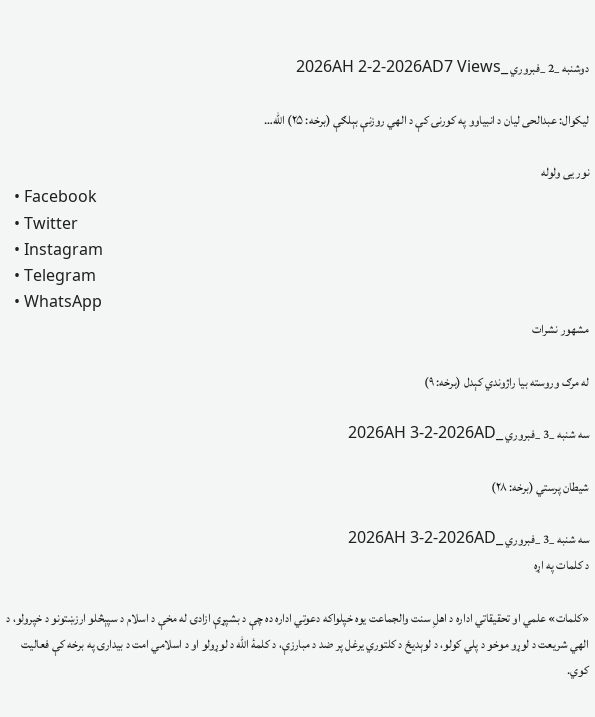دوشنبه _2 _فبروري _2026AH 2-2-2026AD7 Views

لیکوال: عبدالحی لیان د انبیاوو په کورنۍ کې د الهي روزنې بېلګې (برخه: ۲۵) الله…

نور یی ولوله
  • Facebook
  • Twitter
  • Instagram
  • Telegram
  • WhatsApp
مشهور نشرات

له مرګ وروسته بیا راژوندي کېدل (برخه: ۹)

سه شنبه _3 _فبروري _2026AH 3-2-2026AD

شیطان ‌پرستي (برخه: ۲۸)

سه شنبه _3 _فبروري _2026AH 3-2-2026AD
د کلمات په اړه

«کلمات» علمي او تحقیقاتي اداره د اهلِ سنت والجماعت یوه خپلواکه دعوتي اداره ده چې د بشپړې ازادۍ له مخې د اسلام د سپېڅلو ارزښتونو د خپرولو، د الهي شریعت د لوړو موخو د پلي کولو، د لوېدیځ د کلتوري یرغل پر ضد د مبارزې، د کلمۀ الله د لوړولو او د اسلامي امت د بیدارۍ په برخه کې فعالیت کوي.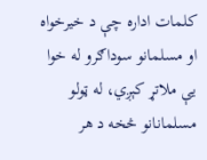کلمات اداره چې د خیرخواه او مسلمانو سوداګرو له خوا یې ملاتړ کېږي، له ټولو مسلمانانو څخه د هر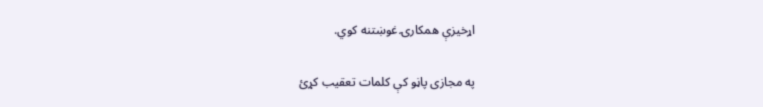اړخیزې همکارۍ غوښتنه کوي.

په مجازی پاڼو کې کلمات تعقیب کړئ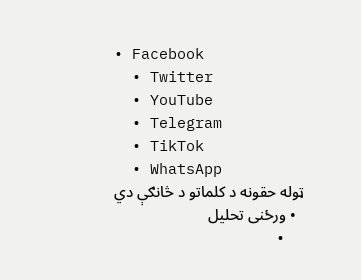• Facebook
  • Twitter
  • YouTube
  • Telegram
  • TikTok
  • WhatsApp
ټوله حقونه د کلماتو د څانګې دي
  • ورځنی تحلیل
  •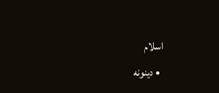اسلام
  • دینونه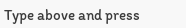Type above and press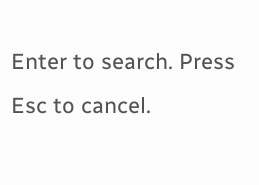Enter to search. Press Esc to cancel.